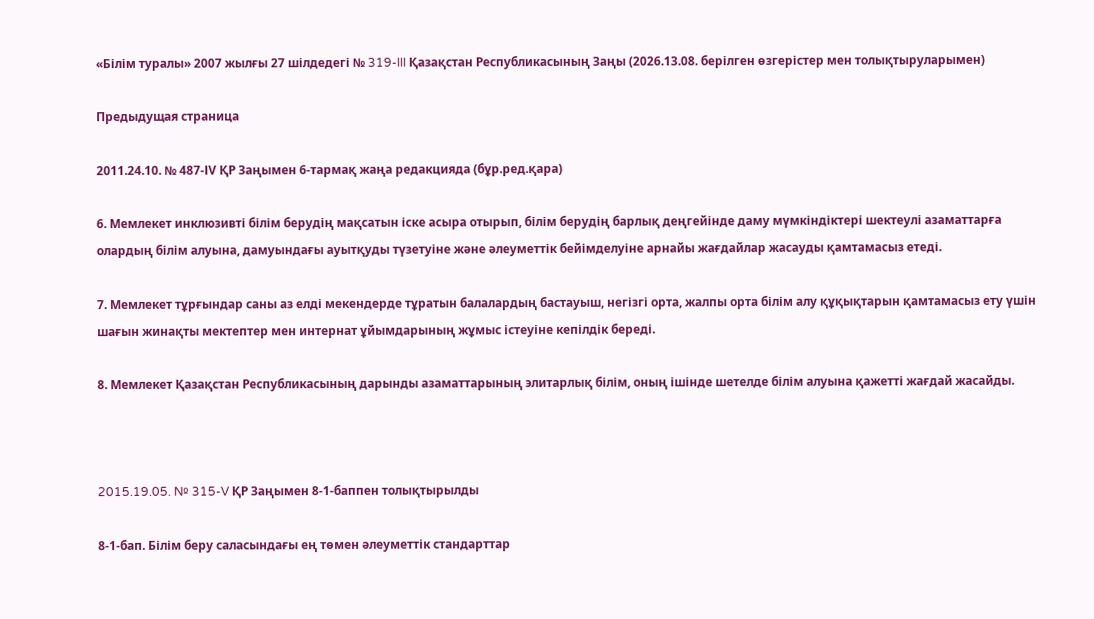«Білім туралы» 2007 жылғы 27 шілдедегі № 319-III Қазақстан Республикасының Заңы (2026.13.08. берілген өзгерістер мен толықтыруларымен)

Предыдущая страница

2011.24.10. № 487-ІV ҚР Заңымен 6-тармақ жаңа редакцияда (бұр.ред.қара)

6. Мемлекет инклюзивті білім берудің мақсатын іске асыра отырып, білім берудің барлық деңгейінде даму мүмкіндіктері шектеулі азаматтарға олардың білім алуына, дамуындағы ауытқуды түзетуіне және әлеуметтік бейімделуіне арнайы жағдайлар жасауды қамтамасыз етеді.

7. Мемлекет тұрғындар саны аз елді мекендерде тұратын балалардың бастауыш, негізгі орта, жалпы орта білім алу құқықтарын қамтамасыз ету үшін шағын жинақты мектептер мен интернат ұйымдарының жұмыс істеуіне кепілдік береді.

8. Мемлекет Қазақстан Республикасының дарынды азаматтарының элитарлық білім, оның ішінде шетелде білім алуына қажетті жағдай жасайды.



2015.19.05. № 315-V ҚР Заңымен 8-1-баппен толықтырылды

8-1-бап. Білім беру саласындағы ең төмен әлеуметтік стандарттар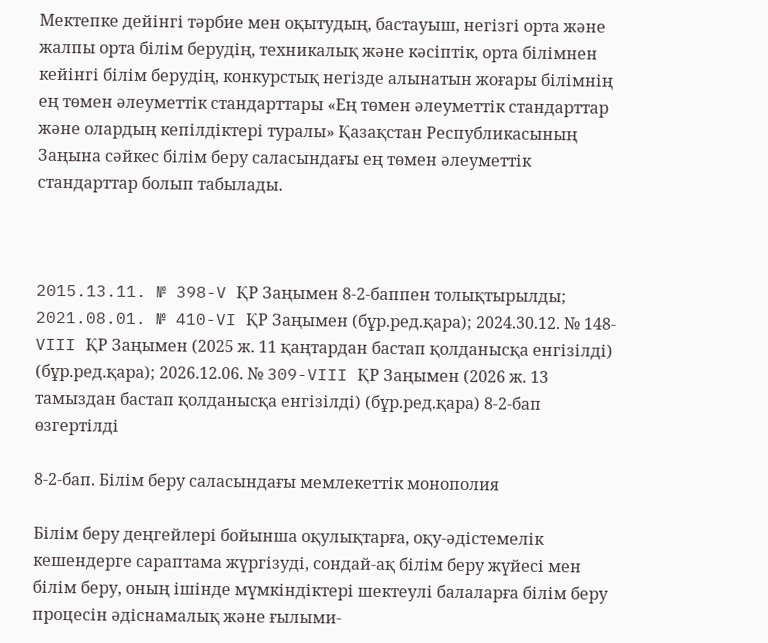Мектепке дейінгі тәрбие мен оқытудың, бастауыш, негізгі орта және жалпы орта білім берудің, техникалық және кәсіптік, орта білімнен кейінгі білім берудің, конкурстық негізде алынатын жоғары білімнің ең төмен әлеуметтік стандарттары «Ең төмен әлеуметтік стандарттар және олардың кепілдіктері туралы» Қазақстан Республикасының Заңына сәйкес білім беру саласындағы ең төмен әлеуметтік стандарттар болып табылады.



2015.13.11. № 398-V ҚР Заңымен 8-2-баппен толықтырылды; 2021.08.01. № 410-VI ҚР Заңымен (бұр.ред.қара); 2024.30.12. № 148-VIII ҚР Заңымен (2025 ж. 11 қаңтардан бастап қолданысқа енгізілді) (бұр.ред.қара); 2026.12.06. № 309-VIII ҚР Заңымен (2026 ж. 13 тамыздан бастап қолданысқа енгізілді) (бұр.ред.қара) 8-2-бап өзгертілді

8-2-бап. Білім беру саласындағы мемлекеттік монополия

Білім беру деңгейлері бойынша оқулықтарға, оқу-әдістемелік кешендерге сараптама жүргізуді, сондай-ақ білім беру жүйесі мен білім беру, оның ішінде мүмкіндіктері шектеулі балаларға білім беру процесін әдіснамалық және ғылыми-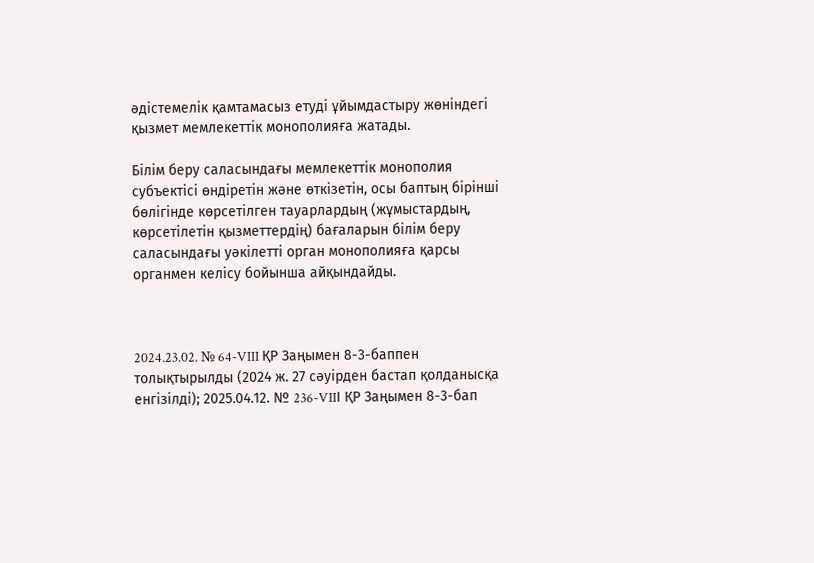әдістемелік қамтамасыз етуді ұйымдастыру жөніндегі қызмет мемлекеттік монополияға жатады.

Білім беру саласындағы мемлекеттік монополия субъектісі өндіретін және өткізетін, осы баптың бірінші бөлігінде көрсетілген тауарлардың (жұмыстардың, көрсетілетін қызметтердің) бағаларын білім беру саласындағы уәкілетті орган монополияға қарсы органмен келісу бойынша айқындайды.



2024.23.02. № 64-VIII ҚР Заңымен 8-3-баппен толықтырылды (2024 ж. 27 сәуірден бастап қолданысқа енгізілді); 2025.04.12. № 236-VIIІ ҚР Заңымен 8-3-бап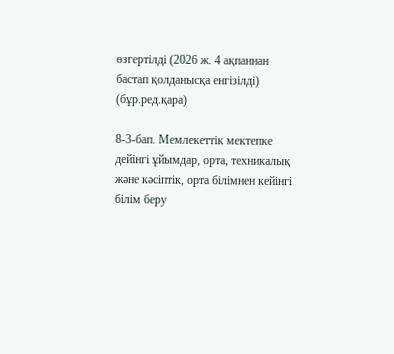өзгертілді (2026 ж. 4 ақпаннан бастап қолданысқа енгізілді) (бұр.ред.қара)

8-3-бап. Мемлекеттік мектепке дейінгі ұйымдар, орта, техникалық және кәсіптік, орта білімнен кейінгі білім беру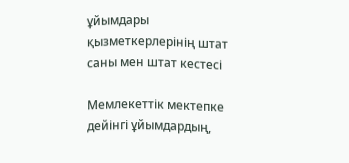ұйымдары қызметкерлерінің штат саны мен штат кестесі

Мемлекеттік мектепке дейінгі ұйымдардың,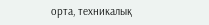орта, техникалық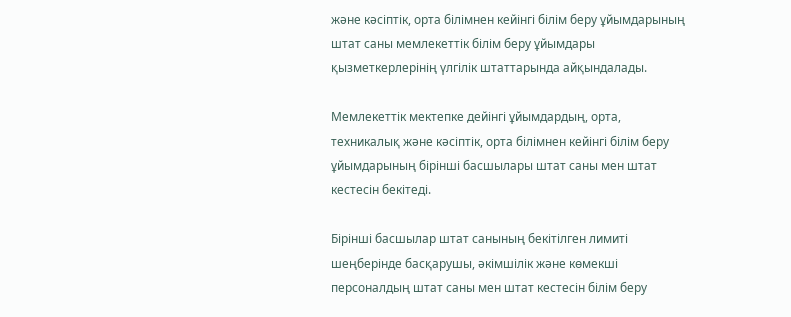және кәсіптік, орта білімнен кейінгі білім беру ұйымдарының штат саны мемлекеттік білім беру ұйымдары қызметкерлерінің үлгілік штаттарында айқындалады.

Мемлекеттік мектепке дейінгі ұйымдардың, орта, техникалық және кәсіптік, орта білімнен кейінгі білім беру ұйымдарының бірінші басшылары штат саны мен штат кестесін бекітеді.

Бірінші басшылар штат санының бекітілген лимиті шеңберінде басқарушы, әкімшілік және көмекші персоналдың штат саны мен штат кестесін білім беру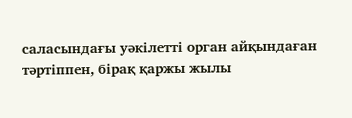саласындағы уәкілетті орган айқындаған тәртіппен, бірақ қаржы жылы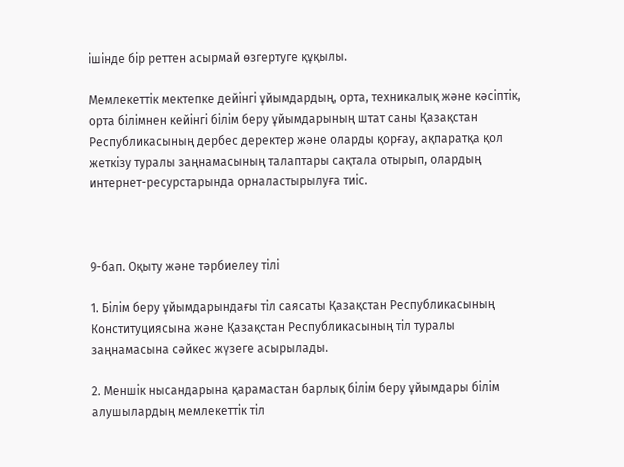ішінде бір реттен асырмай өзгертуге құқылы.

Мемлекеттік мектепке дейінгі ұйымдардың, орта, техникалық жəне кəсіптік, орта білімнен кейінгі білім беру ұйымдарының штат саны Қазақстан Республикасының дербес деректер жəне оларды қорғау, ақпаратқа қол жеткізу туралы заңнамасының талаптары сақтала отырып, олардың интернет-ресурстарында орналастырылуға тиіс.



9-бап. Оқыту және тәрбиелеу тілі

1. Білім беру ұйымдарындағы тіл саясаты Қазақстан Республикасының Конституциясына және Қазақстан Республикасының тіл туралы заңнамасына сәйкес жүзеге асырылады.

2. Меншік нысандарына қарамастан барлық білім беру ұйымдары білім алушылардың мемлекеттік тіл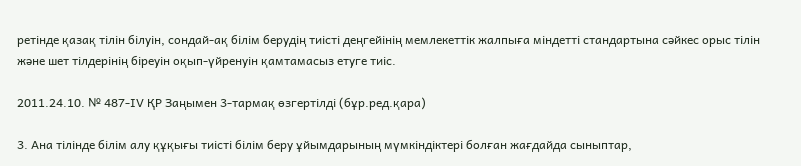ретінде қазақ тілін білуін, сондай-ақ білім берудің тиісті деңгейінің мемлекеттік жалпыға міндетті стандартына сәйкес орыс тілін және шет тілдерінің біреуін оқып-үйренуін қамтамасыз етуге тиіс.

2011.24.10. № 487-ІV ҚР Заңымен 3-тармақ өзгертілді (бұр.ред.қара)

3. Ана тілінде білім алу құқығы тиісті білім беру ұйымдарының мүмкіндіктері болған жағдайда сыныптар,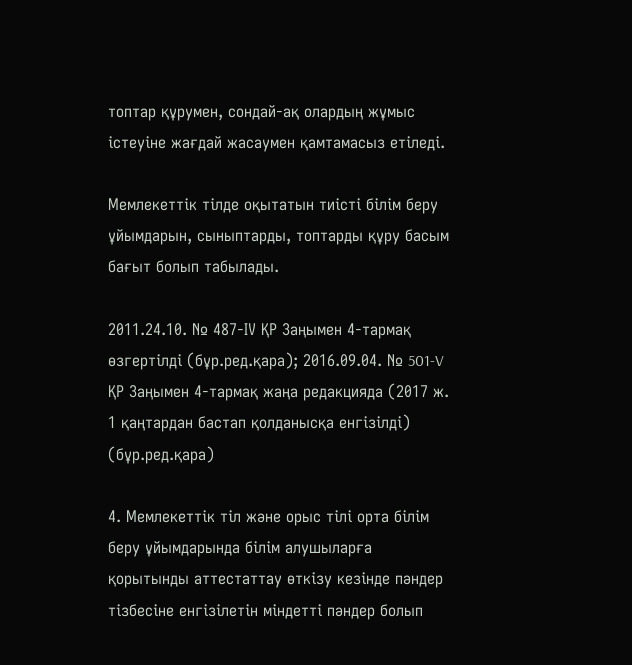топтар құрумен, сондай-ақ олардың жұмыс істеуіне жағдай жасаумен қамтамасыз етіледі.

Мемлекеттік тілде оқытатын тиісті білім беру ұйымдарын, сыныптарды, топтарды құру басым бағыт болып табылады.

2011.24.10. № 487-ІV ҚР Заңымен 4-тармақ өзгертілді (бұр.ред.қара); 2016.09.04. № 501-V ҚР Заңымен 4-тармақ жаңа редакцияда (2017 ж. 1 қаңтардан бастап қолданысқа енгізілді) (бұр.ред.қара)

4. Мемлекеттік тіл және орыс тілі орта білім беру ұйымдарында білім алушыларға қорытынды аттестаттау өткізу кезінде пәндер тізбесіне енгізілетін міндетті пәндер болып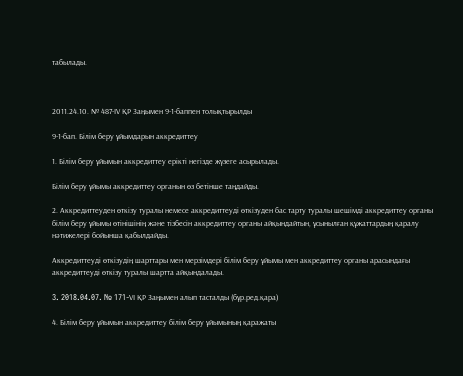табылады.



2011.24.10. № 487-ІV ҚР Заңымен 9-1-баппен толықтырылды

9-1-бап. Білім беру ұйымдарын аккредиттеу

1. Білім беру ұйымын аккредиттеу ерікті негізде жүзеге асырылады.

Білім беру ұйымы аккредиттеу органын өз бетінше таңдайды.

2. Аккредиттеуден өткізу туралы немесе аккредиттеуді өткізуден бас тарту туралы шешімді аккредиттеу органы білім беру ұйымы өтінішінің және тізбесін аккредиттеу органы айқындайтын, ұсынылған құжаттардың қаралу нәтижелері бойынша қабылдайды.

Аккредиттеуді өткізудің шарттары мен мерзімдері білім беру ұйымы мен аккредиттеу органы арасындағы аккредиттеуді өткізу туралы шартта айқындалады.

3. 2018.04.07. № 171-VІ ҚР Заңымен алып тасталды (бұр.ред.қара)

4. Білім беру ұйымын аккредиттеу білім беру ұйымының қаражаты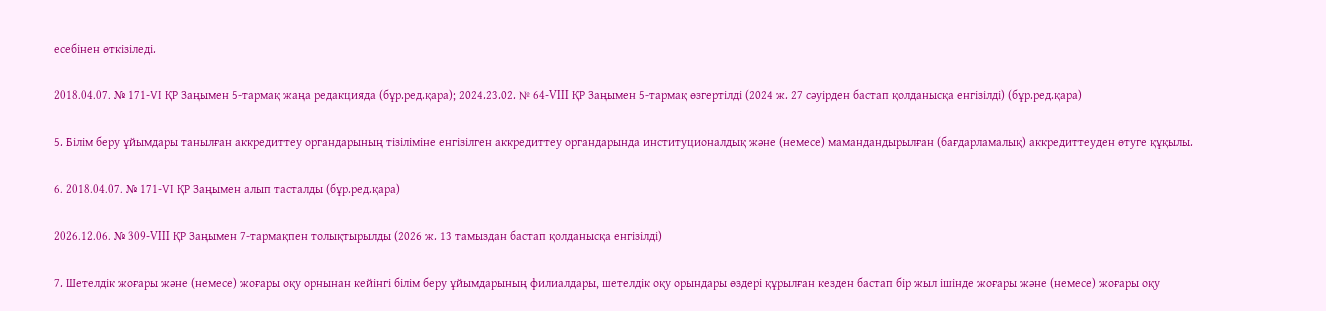есебінен өткізіледі.

2018.04.07. № 171-VІ ҚР Заңымен 5-тармақ жаңа редакцияда (бұр.ред.қара); 2024.23.02. № 64-VIII ҚР Заңымен 5-тармақ өзгертілді (2024 ж. 27 сәуірден бастап қолданысқа енгізілді) (бұр.ред.қара)

5. Білім беру ұйымдары танылған аккредиттеу органдарының тізіліміне енгізілген аккредиттеу органдарында институционалдық және (немесе) мамандандырылған (бағдарламалық) аккредиттеуден өтуге құқылы.

6. 2018.04.07. № 171-VІ ҚР Заңымен алып тасталды (бұр.ред.қара)

2026.12.06. № 309-VIII ҚР Заңымен 7-тармақпен толықтырылды (2026 ж. 13 тамыздан бастап қолданысқа енгізілді)

7. Шетелдік жоғары және (немесе) жоғары оқу орнынан кейінгі білім беру ұйымдарының филиалдары, шетелдік оқу орындары өздері құрылған кезден бастап бір жыл ішінде жоғары және (немесе) жоғары оқу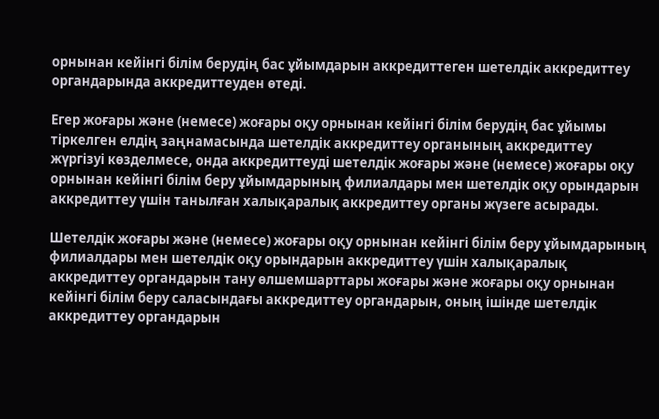орнынан кейінгі білім берудің бас ұйымдарын аккредиттеген шетелдік аккредиттеу органдарында аккредиттеуден өтеді.

Егер жоғары және (немесе) жоғары оқу орнынан кейінгі білім берудің бас ұйымы тіркелген елдің заңнамасында шетелдік аккредиттеу органының аккредиттеу жүргізуі көзделмесе, онда аккредиттеуді шетелдік жоғары және (немесе) жоғары оқу орнынан кейінгі білім беру ұйымдарының филиалдары мен шетелдік оқу орындарын аккредиттеу үшін танылған халықаралық аккредиттеу органы жүзеге асырады.

Шетелдік жоғары және (немесе) жоғары оқу орнынан кейінгі білім беру ұйымдарының филиалдары мен шетелдік оқу орындарын аккредиттеу үшін халықаралық аккредиттеу органдарын тану өлшемшарттары жоғары және жоғары оқу орнынан кейінгі білім беру саласындағы аккредиттеу органдарын, оның ішінде шетелдік аккредиттеу органдарын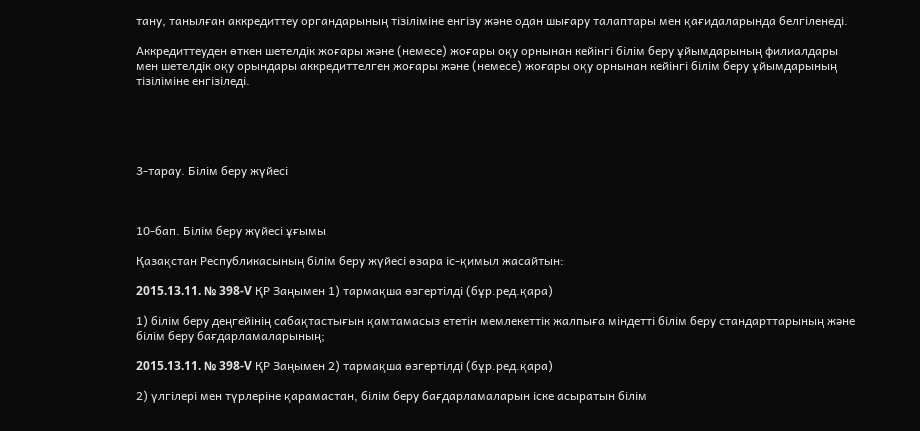тану, танылған аккредиттеу органдарының тізіліміне енгізу және одан шығару талаптары мен қағидаларында белгіленеді.

Аккредиттеуден өткен шетелдік жоғары және (немесе) жоғары оқу орнынан кейінгі білім беру ұйымдарының филиалдары мен шетелдік оқу орындары аккредиттелген жоғары және (немесе) жоғары оқу орнынан кейінгі білім беру ұйымдарының тізіліміне енгізіледі.





3-тарау. Білім беру жүйесі



10-бап. Білім беру жүйесі ұғымы

Қазақстан Республикасының білім беру жүйесі өзара іс-қимыл жасайтын:

2015.13.11. № 398-V ҚР Заңымен 1) тармақша өзгертілді (бұр.ред.қара)

1) білім беру деңгейінің сабақтастығын қамтамасыз ететін мемлекеттік жалпыға міндетті білім беру стандарттарының және білім беру бағдарламаларының;

2015.13.11. № 398-V ҚР Заңымен 2) тармақша өзгертілді (бұр.ред.қара)

2) үлгілері мен түрлеріне қарамастан, білім беру бағдарламаларын іске асыратын білім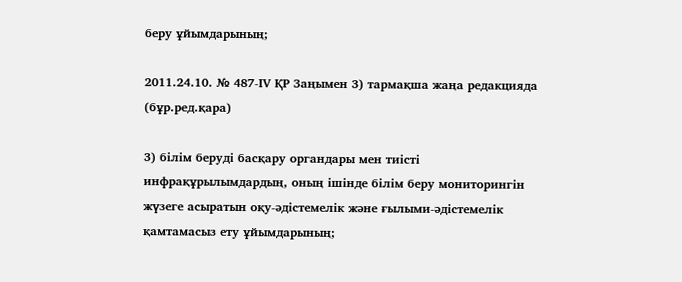беру ұйымдарының;

2011.24.10. № 487-ІV ҚР Заңымен 3) тармақша жаңа редакцияда (бұр.ред.қара)

3) білім беруді басқару органдары мен тиісті инфрақұрылымдардың, оның ішінде білім беру мониторингін жүзеге асыратын оқу-әдістемелік және ғылыми-әдістемелік қамтамасыз ету ұйымдарының;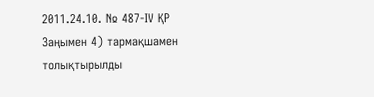2011.24.10. № 487-ІV ҚР Заңымен 4) тармақшамен толықтырылды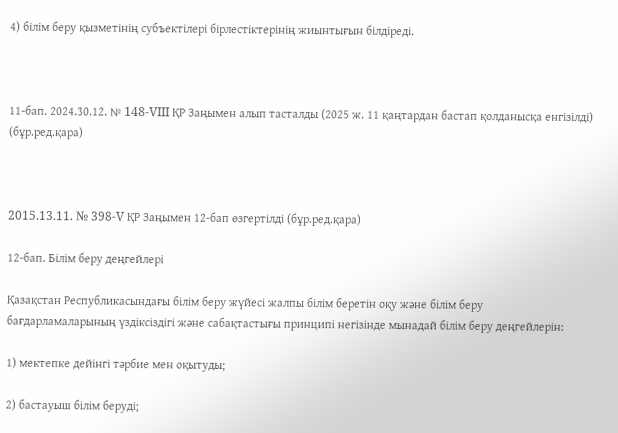4) білім беру қызметінің субъектілері бірлестіктерінің жиынтығын бiлдiредi.



11-бап. 2024.30.12. № 148-VIII ҚР Заңымен алып тасталды (2025 ж. 11 қаңтардан бастап қолданысқа енгізілді) (бұр.ред.қара)



2015.13.11. № 398-V ҚР Заңымен 12-бап өзгертілді (бұр.ред.қара)

12-бап. Білім беру деңгейлері

Қазақстан Республикасындағы білім беру жүйесі жалпы білім беретін оқу және білім беру бағдарламаларының үздіксіздігі және сабақтастығы принципі негізінде мынадай білім беру деңгейлерін:

1) мектепке дейінгі тәрбие мен оқытуды;

2) бастауыш білім беруді;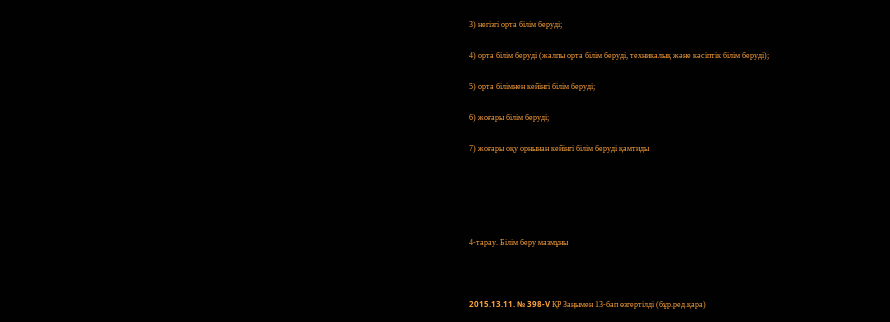3) негізгі орта білім беруді;

4) орта білім беруді (жалпы орта білім беруді, техникалық және кәсіптік білім беруді);

5) орта білімнен кейінгі білім беруді;

6) жоғары білім беруді;

7) жоғары оқу орнынан кейінгі білім беруді қамтиды





4-тарау. Білім беру мазмұны



2015.13.11. № 398-V ҚР Заңымен 13-бап өзгертілді (бұр.ред.қара)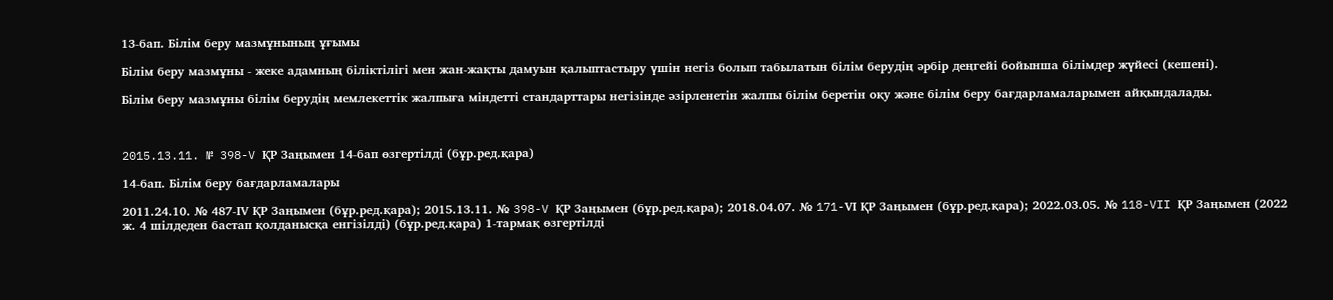13-бап. Білім беру мазмұнының ұғымы

Білім беру мазмұны - жеке адамның біліктілігі мен жан-жақты дамуын қалыптастыру үшін негіз болып табылатын білім берудің әрбір деңгейі бойынша білімдер жүйесі (кешені).

Білім беру мазмұны білім берудің мемлекеттік жалпыға міндетті стандарттары негізінде әзірленетін жалпы білім беретін оқу және білім беру бағдарламаларымен айқындалады.



2015.13.11. № 398-V ҚР Заңымен 14-бап өзгертілді (бұр.ред.қара)

14-бап. Білім беру бағдарламалары

2011.24.10. № 487-ІV ҚР Заңымен (бұр.ред.қара); 2015.13.11. № 398-V ҚР Заңымен (бұр.ред.қара); 2018.04.07. № 171-VІ ҚР Заңымен (бұр.ред.қара); 2022.03.05. № 118-VII ҚР Заңымен (2022 ж. 4 шілдеден бастап қолданысқа енгізілді) (бұр.ред.қара) 1-тармақ өзгертілді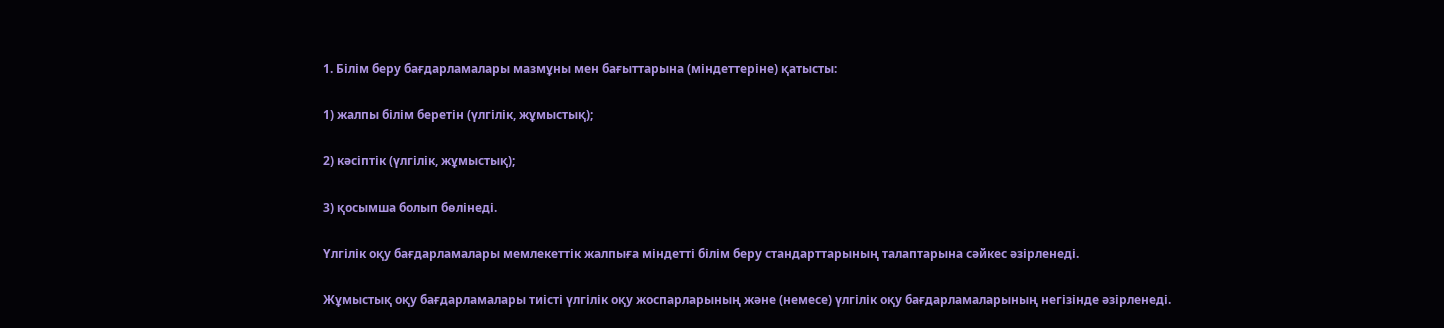1. Білім беру бағдарламалары мазмұны мен бағыттарына (міндеттеріне) қатысты:

1) жалпы білім беретін (үлгілік, жұмыстық);

2) кәсіптік (үлгілік, жұмыстық);

3) қосымша болып бөлінеді.

Үлгілік оқу бағдарламалары мемлекеттік жалпыға міндетті білім беру стандарттарының талаптарына сәйкес әзірленеді.

Жұмыстық оқу бағдарламалары тиісті үлгілік оқу жоспарларының және (немесе) үлгілік оқу бағдарламаларының негізінде әзірленеді.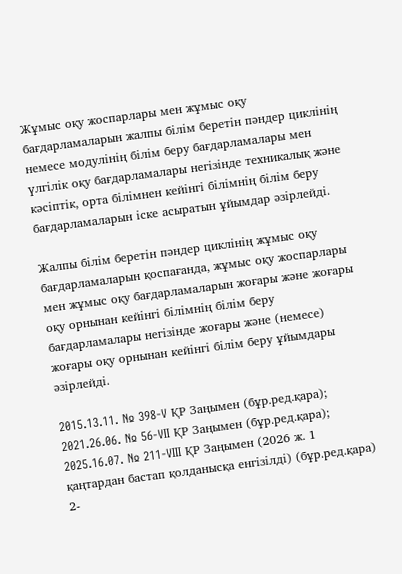Жұмыс оқу жоспарлары мен жұмыс оқу бағдарламаларын жалпы білім беретін пәндер циклінің немесе модулінің білім беру бағдарламалары мен үлгілік оқу бағдарламалары негізінде техникалық және кәсіптік, орта білімнен кейінгі білімнің білім беру бағдарламаларын іске асыратын ұйымдар әзірлейді.

Жалпы білім беретін пәндер циклінің жұмыс оқу бағдарламаларын қоспағанда, жұмыс оқу жоспарлары мен жұмыс оқу бағдарламаларын жоғары және жоғары оқу орнынан кейінгі білімнің білім беру бағдарламалары негізінде жоғары және (немесе) жоғары оқу орнынан кейінгі білім беру ұйымдары әзірлейді.

2015.13.11. № 398-V ҚР Заңымен (бұр.ред.қара); 2021.26.06. № 56-VII ҚР Заңымен (бұр.ред.қара); 2025.16.07. № 211-VIII ҚР Заңымен (2026 ж. 1 қаңтардан бастап қолданысқа енгізілді) (бұр.ред.қара) 2-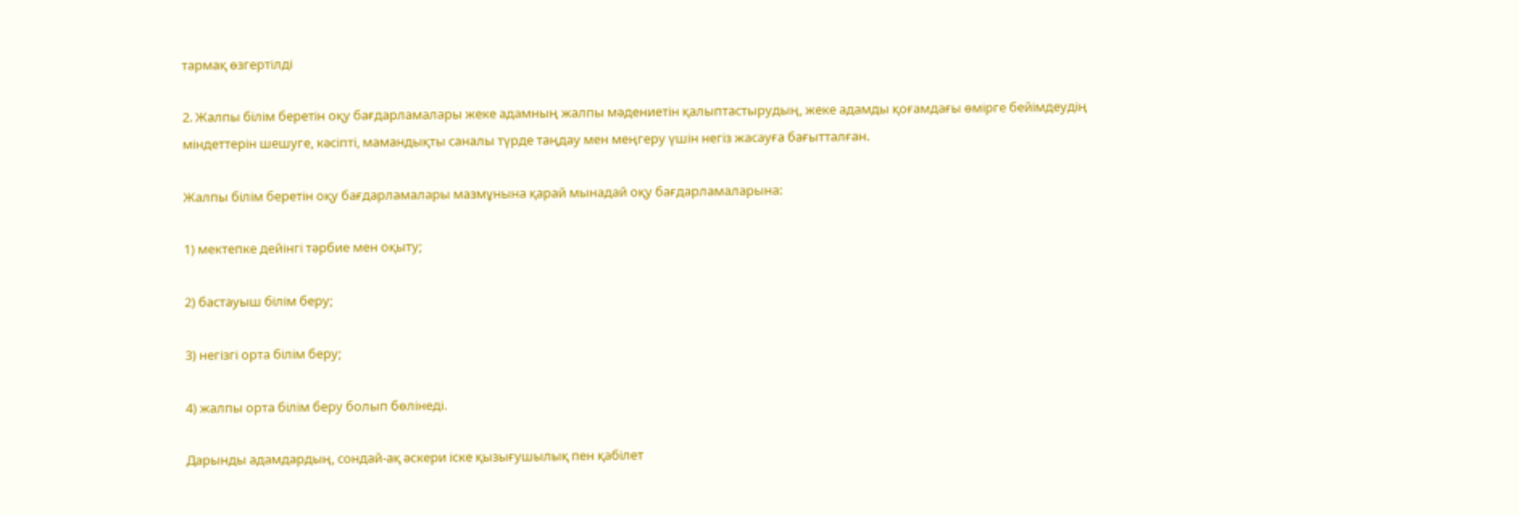тармақ өзгертілді

2. Жалпы білім беретін оқу бағдарламалары жеке адамның жалпы мәдениетін қалыптастырудың, жеке адамды қоғамдағы өмірге бейімдеудің міндеттерін шешуге, кәсіпті, мамандықты саналы түрде таңдау мен меңгеру үшін негіз жасауға бағытталған.

Жалпы білім беретін оқу бағдарламалары мазмұнына қарай мынадай оқу бағдарламаларына:

1) мектепке дейінгі тәрбие мен оқыту;

2) бастауыш білім беру;

3) негізгі орта білім беру;

4) жалпы орта білім беру болып бөлінеді.

Дарынды адамдардың, сондай-ақ әскери іске қызығушылық пен қабілет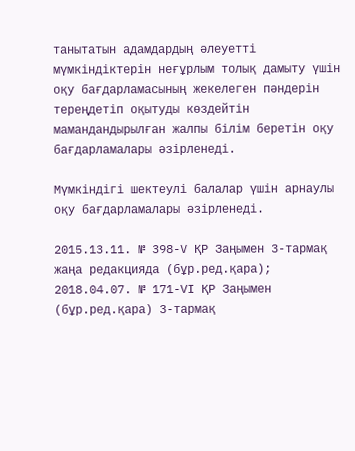танытатын адамдардың әлеуетті мүмкіндіктерін неғұрлым толық дамыту үшін оқу бағдарламасының жекелеген пәндерін тереңдетіп оқытуды көздейтін мамандандырылған жалпы білім беретін оқу бағдарламалары әзірленеді.

Мүмкіндігі шектеулі балалар үшін арнаулы оқу бағдарламалары әзірленеді.

2015.13.11. № 398-V ҚР Заңымен 3-тармақ жаңа редакцияда (бұр.ред.қара); 2018.04.07. № 171-VІ ҚР Заңымен (бұр.ред.қара) 3-тармақ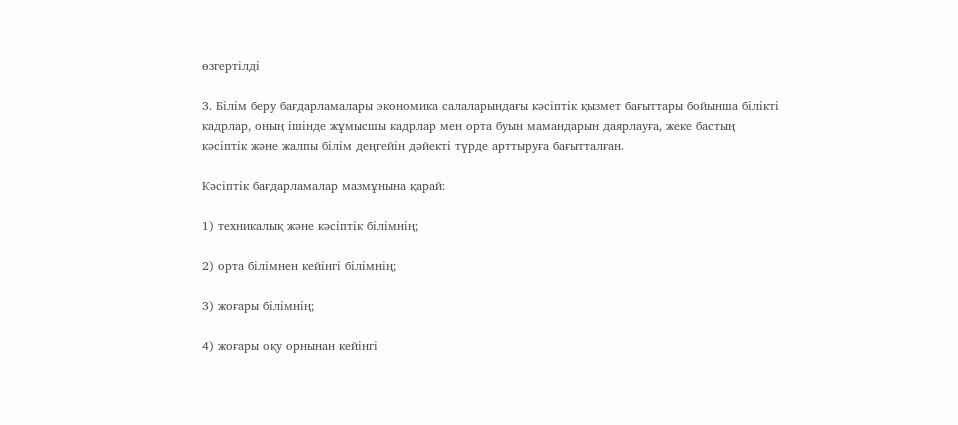өзгертілді

3. Білім беру бағдарламалары экономика салаларындағы кәсiптiк қызмет бағыттары бойынша білікті кадрлар, оның ішінде жұмысшы кадрлар мен орта буын мамандарын даярлауға, жеке бастың кәсiптiк және жалпы бiлiм деңгейiн дәйекті түрде арттыруға бағытталған.

Кәсіптік бағдарламалар мазмұнына қарай:

1) техникалық және кәсiптiк бiлiмнің;

2) орта бiлiмнен кейiнгi бiлiмнің;

3) жоғары бiлiмнің;

4) жоғары оқу орнынан кейiнгi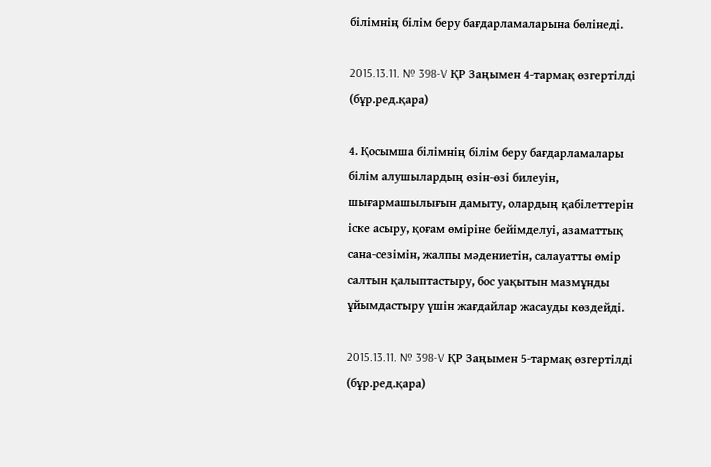бiлiмнің білім беру бағдарламаларына бөлiнедi.

2015.13.11. № 398-V ҚР Заңымен 4-тармақ өзгертілді (бұр.ред.қара)

4. Қосымша білімнің білім беру бағдарламалары білім алушылардың өзін-өзі билеуін, шығармашылығын дамыту, олардың қабілеттерін іске асыру, қоғам өміріне бейімделуі, азаматтық сана-сезімін, жалпы мәдениетін, салауатты өмір салтын қалыптастыру, бос уақытын мазмұнды ұйымдастыру үшін жағдайлар жасауды көздейді.

2015.13.11. № 398-V ҚР Заңымен 5-тармақ өзгертілді (бұр.ред.қара)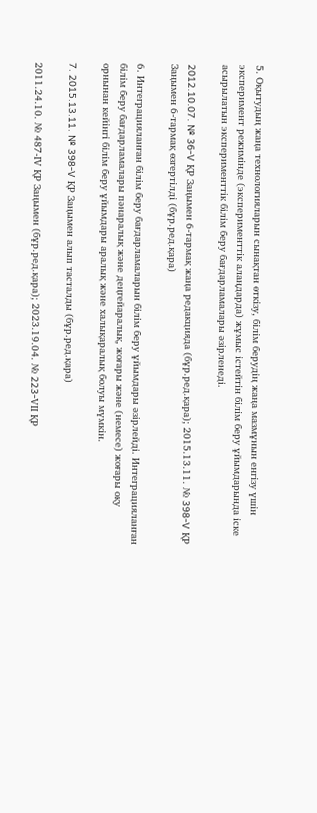5. Оқытудың жаңа технологияларын сынақтан өткізу, білім берудің жаңа мазмұнын енгізу үшін эксперимент режимінде (эксперименттік алаңдарда) жұмыс істейтін білім беру ұйымдарында іске асырылатын эксперименттік білім беру бағдарламалары әзірленеді.

2012.10.07. № 36-V ҚР Заңымен 6-тармақ жаңа редакцияда (бұр.ред.қара); 2015.13.11. № 398-V ҚР Заңымен 6-тармақ өзгертілді (бұр.ред.қара)

6. Интеграцияланған білім беру бағдарламаларын бiлiм беру ұйымдары әзiрлейдi. Интеграцияланған білім беру бағдарламалары пәнаралық және деңгейаралық, жоғары және (немесе) жоғары оқу орнынан кейінгі білім беру ұйымдары аралық және халықаралық болуы мүмкiн.

7. 2015.13.11. № 398-V ҚР Заңымен алып тасталды (бұр.ред.қара)

2011.24.10. № 487-ІV ҚР Заңымен (бұр.ред.қара); 2023.19.04. № 223-VІІ ҚР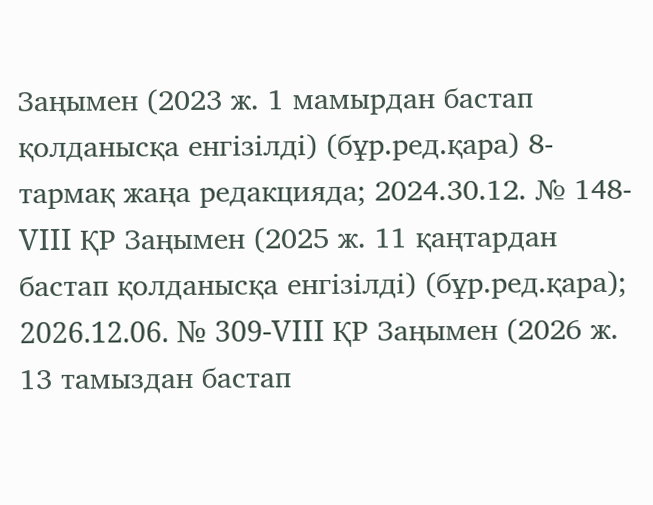Заңымен (2023 ж. 1 мамырдан бастап қолданысқа енгізілді) (бұр.ред.қара) 8-тармақ жаңа редакцияда; 2024.30.12. № 148-VIII ҚР Заңымен (2025 ж. 11 қаңтардан бастап қолданысқа енгізілді) (бұр.ред.қара); 2026.12.06. № 309-VIII ҚР Заңымен (2026 ж. 13 тамыздан бастап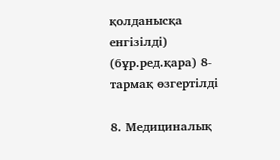қолданысқа енгізілді) (бұр.ред.қара) 8-тармақ өзгертілді

8. Медициналық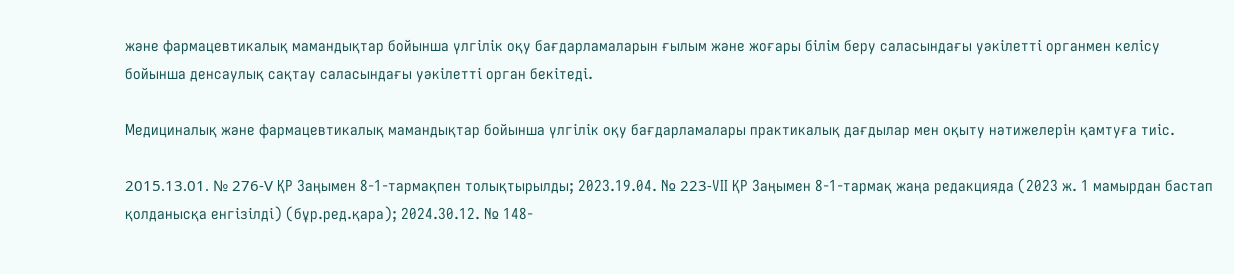және фармацевтикалық мамандықтар бойынша үлгілік оқу бағдарламаларын ғылым және жоғары білім беру саласындағы уәкілетті органмен келісу бойынша денсаулық сақтау саласындағы уәкілетті орган бекітеді.

Медициналық және фармацевтикалық мамандықтар бойынша үлгілік оқу бағдарламалары практикалық дағдылар мен оқыту нәтижелерін қамтуға тиіс.

2015.13.01. № 276-V ҚР Заңымен 8-1-тармақпен толықтырылды; 2023.19.04. № 223-VІІ ҚР Заңымен 8-1-тармақ жаңа редакцияда (2023 ж. 1 мамырдан бастап қолданысқа енгізілді) (бұр.ред.қара); 2024.30.12. № 148-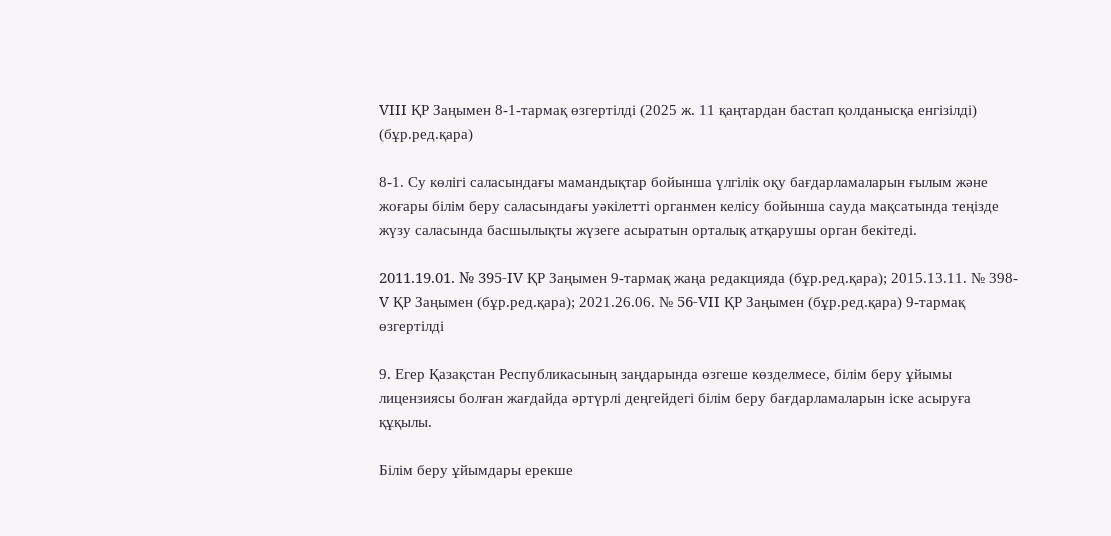VIII ҚР Заңымен 8-1-тармақ өзгертілді (2025 ж. 11 қаңтардан бастап қолданысқа енгізілді) (бұр.ред.қара)

8-1. Су көлігі саласындағы мамандықтар бойынша үлгілік оқу бағдарламаларын ғылым және жоғары білім беру саласындағы уәкілетті органмен келісу бойынша сауда мақсатында теңізде жүзу саласында басшылықты жүзеге асыратын орталық атқарушы орган бекітеді.

2011.19.01. № 395-IV ҚР Заңымен 9-тармақ жаңа редакцияда (бұр.ред.қара); 2015.13.11. № 398-V ҚР Заңымен (бұр.ред.қара); 2021.26.06. № 56-VII ҚР Заңымен (бұр.ред.қара) 9-тармақ өзгертілді

9. Егер Қазақстан Республикасының заңдарында өзгеше көзделмесе, білім беру ұйымы лицензиясы болған жағдайда әртүрлi деңгейдегi білім беру бағдарламаларын iске асыруға құқылы.

Білім беру ұйымдары ерекше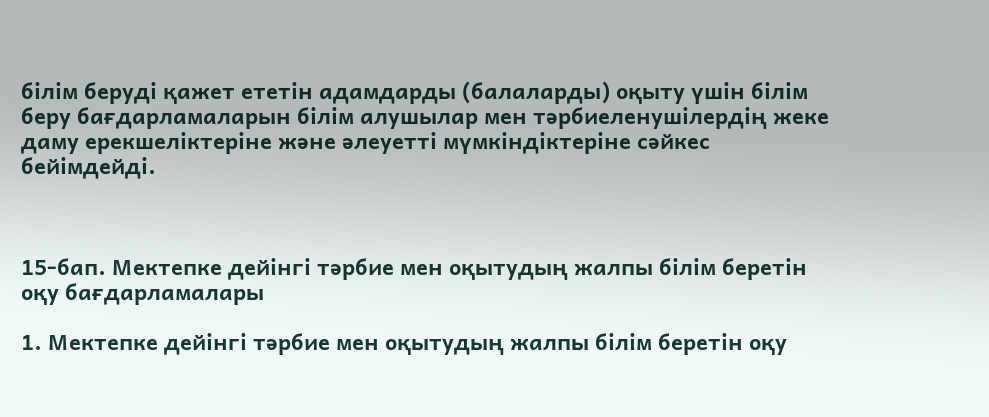білім беруді қажет ететін адамдарды (балаларды) оқыту үшін білім беру бағдарламаларын білім алушылар мен тәрбиеленушілердің жеке даму ерекшеліктеріне және әлеуетті мүмкіндіктеріне сәйкес бейімдейді.



15-бап. Мектепке дейінгі тәрбие мен оқытудың жалпы білім беретін оқу бағдарламалары

1. Мектепке дейінгі тәрбие мен оқытудың жалпы білім беретін оқу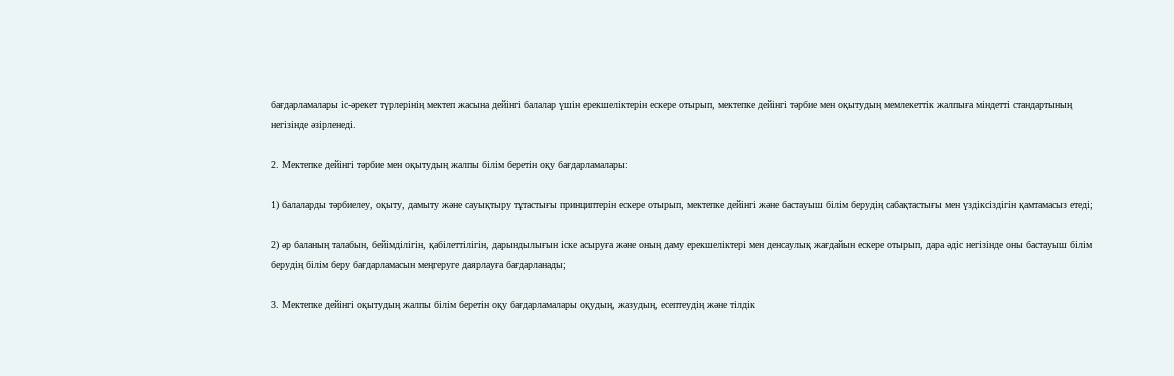бағдарламалары іс-әрекет түрлерінің мектеп жасына дейінгі балалар үшін ерекшеліктерін ескере отырып, мектепке дейінгі тәрбие мен оқытудың мемлекеттік жалпыға міндетті стандартының негізінде әзірленеді.

2. Мектепке дейінгі тәрбие мен оқытудың жалпы білім беретін оқу бағдарламалары:

1) балаларды тәрбиелеу, оқыту, дамыту және сауықтыру тұтастығы принциптерін ескере отырып, мектепке дейінгі және бастауыш білім берудің сабақтастығы мен үздіксіздігін қамтамасыз етеді;

2) әр баланың талабын, бейімділігін, қабілеттілігін, дарындылығын іске асыруға және оның даму ерекшеліктері мен денсаулық жағдайын ескере отырып, дара әдіс негізінде оны бастауыш білім берудің білім беру бағдарламасын меңгеруге даярлауға бағдарланады;

3. Мектепке дейінгі оқытудың жалпы білім беретін оқу бағдарламалары оқудың, жазудың, есептеудің және тілдік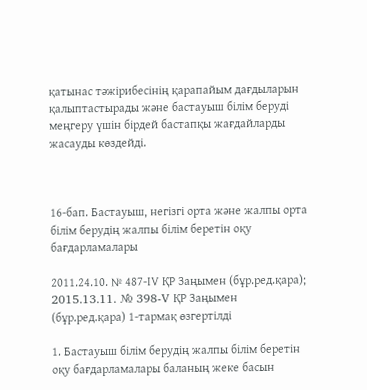қатынас тәжірибесінің қарапайым дағдыларын қалыптастырады және бастауыш білім беруді меңгеру үшін бірдей бастапқы жағдайларды жасауды көздейді.



16-бап. Бастауыш, негізгі орта және жалпы орта білім берудің жалпы білім беретін оқу бағдарламалары

2011.24.10. № 487-ІV ҚР Заңымен (бұр.ред.қара); 2015.13.11. № 398-V ҚР Заңымен (бұр.ред.қара) 1-тармақ өзгертілді

1. Бастауыш білім берудің жалпы білім беретін оқу бағдарламалары баланың жеке басын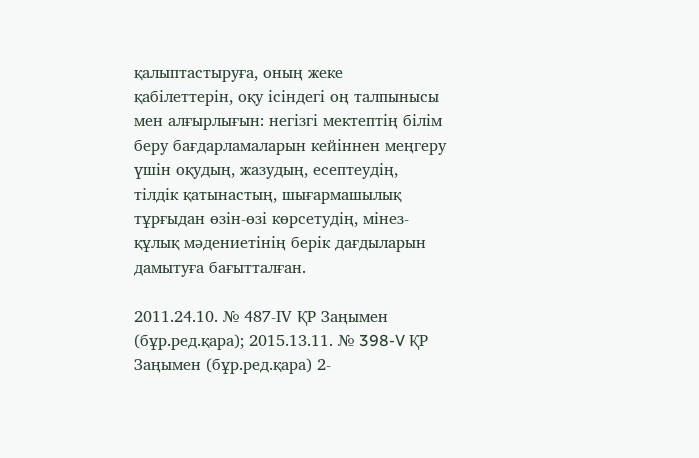қалыптастыруға, оның жеке қабілеттерін, оқу ісіндегі оң талпынысы мен алғырлығын: негізгі мектептің білім беру бағдарламаларын кейіннен меңгеру үшін оқудың, жазудың, есептеудің, тілдік қатынастың, шығармашылық тұрғыдан өзін-өзі көрсетудің, мінез-құлық мәдениетінің берік дағдыларын дамытуға бағытталған.

2011.24.10. № 487-ІV ҚР Заңымен (бұр.ред.қара); 2015.13.11. № 398-V ҚР Заңымен (бұр.ред.қара) 2-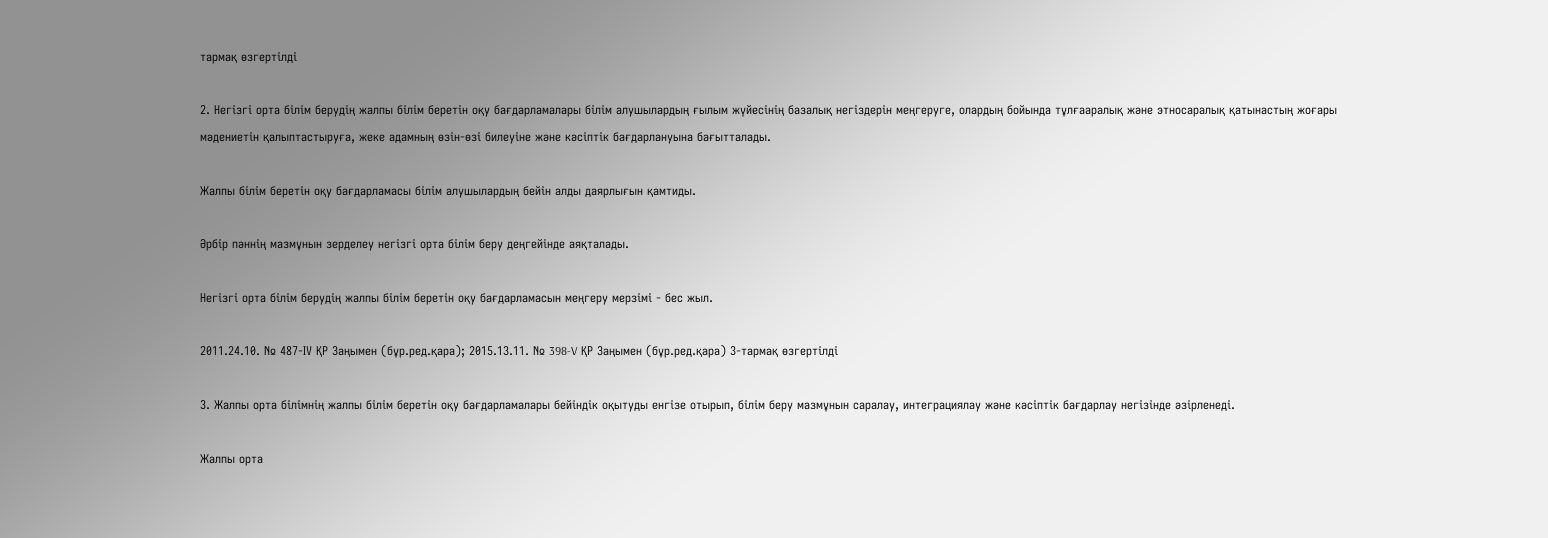тармақ өзгертілді

2. Негізгі орта білім берудің жалпы білім беретін оқу бағдарламалары білім алушылардың ғылым жүйесінің базалық негіздерін меңгеруге, олардың бойында тұлғааралық және этносаралық қатынастың жоғары мәдениетін қалыптастыруға, жеке адамның өзін-өзі билеуіне және кәсіптік бағдарлануына бағытталады.

Жалпы білім беретін оқу бағдарламасы білім алушылардың бейін алды даярлығын қамтиды.

Әрбір пәннің мазмұнын зерделеу негізгі орта білім беру деңгейінде аяқталады.

Негiзгi орта бiлiм берудің жалпы бiлiм беретін оқу бағдарламасын меңгеру мерзiмi - бес жыл.

2011.24.10. № 487-ІV ҚР Заңымен (бұр.ред.қара); 2015.13.11. № 398-V ҚР Заңымен (бұр.ред.қара) 3-тармақ өзгертілді

3. Жалпы орта білімнің жалпы білім беретін оқу бағдарламалары бейіндік оқытуды енгізе отырып, білім беру мазмұнын саралау, интеграциялау және кәсіптік бағдарлау негізінде әзірленеді.

Жалпы орта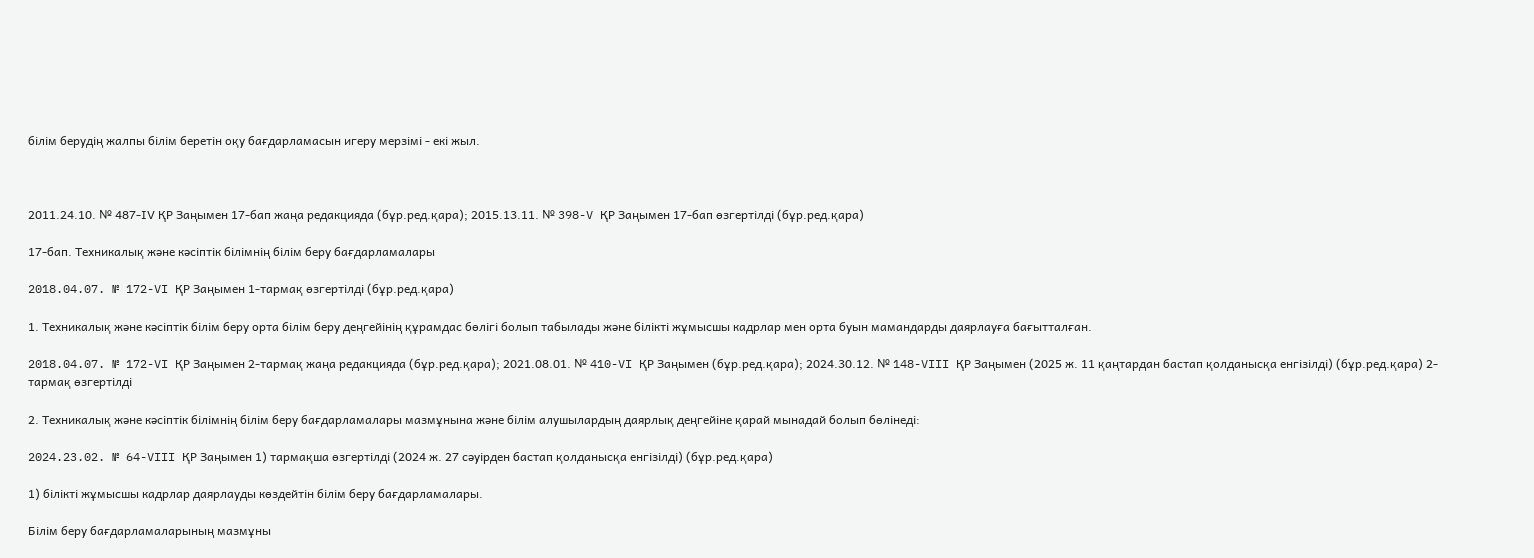білім берудің жалпы білім беретін оқу бағдарламасын игеру мерзімі - екі жыл.



2011.24.10. № 487-ІV ҚР Заңымен 17-бап жаңа редакцияда (бұр.ред.қара); 2015.13.11. № 398-V ҚР Заңымен 17-бап өзгертілді (бұр.ред.қара)

17-бап. Техникалық және кәсіптік білімнің білім беру бағдарламалары

2018.04.07. № 172-VI ҚР Заңымен 1-тармақ өзгертілді (бұр.ред.қара)

1. Техникалық және кәсіптік білім беру орта білім беру деңгейінің құрамдас бөлігі болып табылады және білікті жұмысшы кадрлар мен орта буын мамандарды даярлауға бағытталған.

2018.04.07. № 172-VI ҚР Заңымен 2-тармақ жаңа редакцияда (бұр.ред.қара); 2021.08.01. № 410-VI ҚР Заңымен (бұр.ред.қара); 2024.30.12. № 148-VIII ҚР Заңымен (2025 ж. 11 қаңтардан бастап қолданысқа енгізілді) (бұр.ред.қара) 2-тармақ өзгертілді

2. Техникалық және кәсіптік білімнің білім беру бағдарламалары мазмұнына және білім алушылардың даярлық деңгейіне қарай мынадай болып бөлінеді:

2024.23.02. № 64-VIII ҚР Заңымен 1) тармақша өзгертілді (2024 ж. 27 сәуірден бастап қолданысқа енгізілді) (бұр.ред.қара)

1) білікті жұмысшы кадрлар даярлауды көздейтін білім беру бағдарламалары.

Білім беру бағдарламаларының мазмұны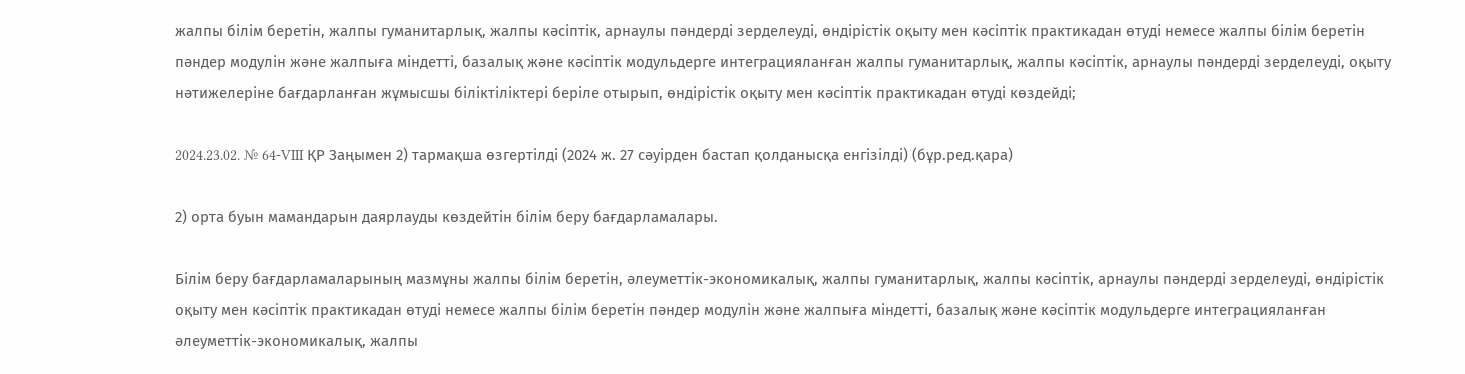жалпы білім беретін, жалпы гуманитарлық, жалпы кәсіптік, арнаулы пәндерді зерделеуді, өндірістік оқыту мен кәсіптік практикадан өтуді немесе жалпы білім беретін пәндер модулін және жалпыға міндетті, базалық және кәсіптік модульдерге интеграцияланған жалпы гуманитарлық, жалпы кәсіптік, арнаулы пәндерді зерделеуді, оқыту нәтижелеріне бағдарланған жұмысшы біліктіліктері беріле отырып, өндірістік оқыту мен кәсіптік практикадан өтуді көздейді;

2024.23.02. № 64-VIII ҚР Заңымен 2) тармақша өзгертілді (2024 ж. 27 сәуірден бастап қолданысқа енгізілді) (бұр.ред.қара)

2) орта буын мамандарын даярлауды көздейтін білім беру бағдарламалары.

Білім беру бағдарламаларының мазмұны жалпы білім беретін, әлеуметтік-экономикалық, жалпы гуманитарлық, жалпы кәсіптік, арнаулы пәндерді зерделеуді, өндірістік оқыту мен кәсіптік практикадан өтуді немесе жалпы білім беретін пәндер модулін және жалпыға міндетті, базалық және кәсіптік модульдерге интеграцияланған әлеуметтік-экономикалық, жалпы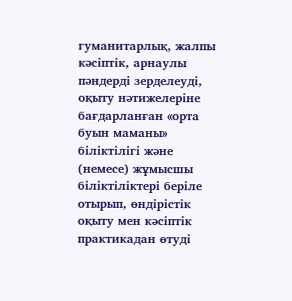гуманитарлық, жалпы кәсіптік, арнаулы пәндерді зерделеуді, оқыту нәтижелеріне бағдарланған «орта буын маманы» біліктілігі және (немесе) жұмысшы біліктіліктері беріле отырып, өндірістік оқыту мен кәсіптік практикадан өтуді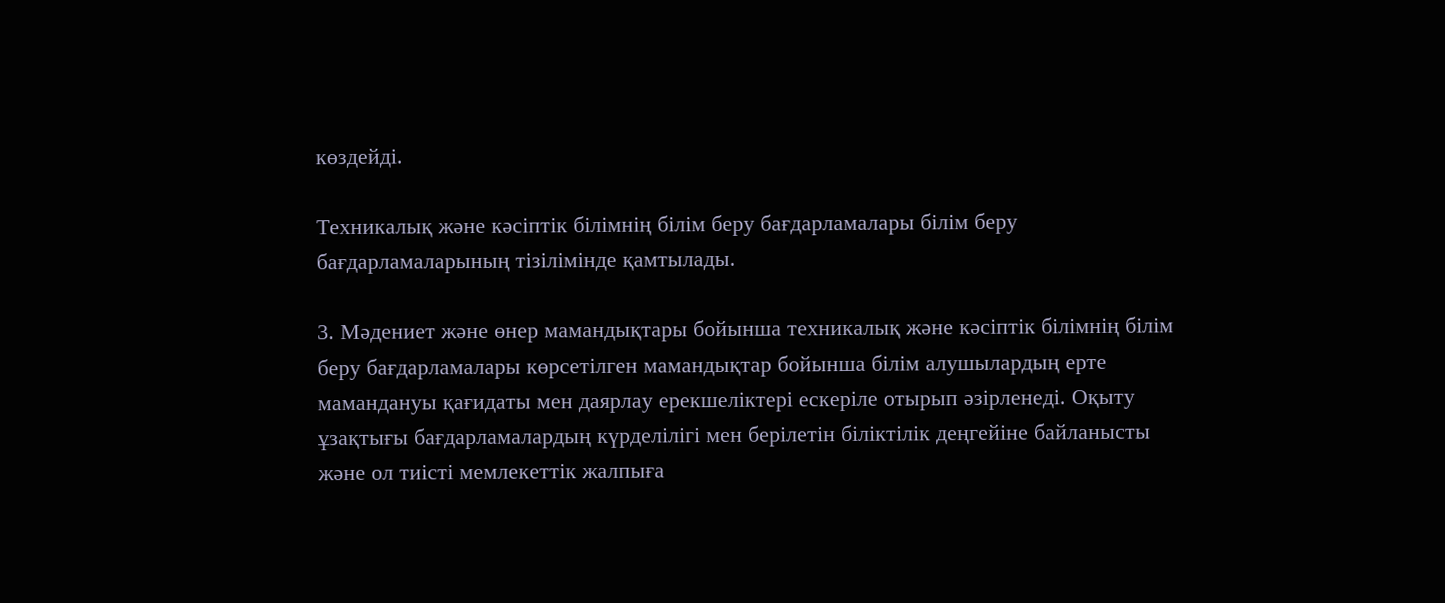көздейді.

Техникалық және кәсіптік білімнің білім беру бағдарламалары білім беру бағдарламаларының тізілімінде қамтылады.

3. Мәдениет және өнер мамандықтары бойынша техникалық және кәсіптік білімнің білім беру бағдарламалары көрсетілген мамандықтар бойынша білім алушылардың ерте мамандануы қағидаты мен даярлау ерекшеліктері ескеріле отырып әзірленеді. Оқыту ұзақтығы бағдарламалардың күрделілігі мен берілетін біліктілік деңгейіне байланысты және ол тиісті мемлекеттік жалпыға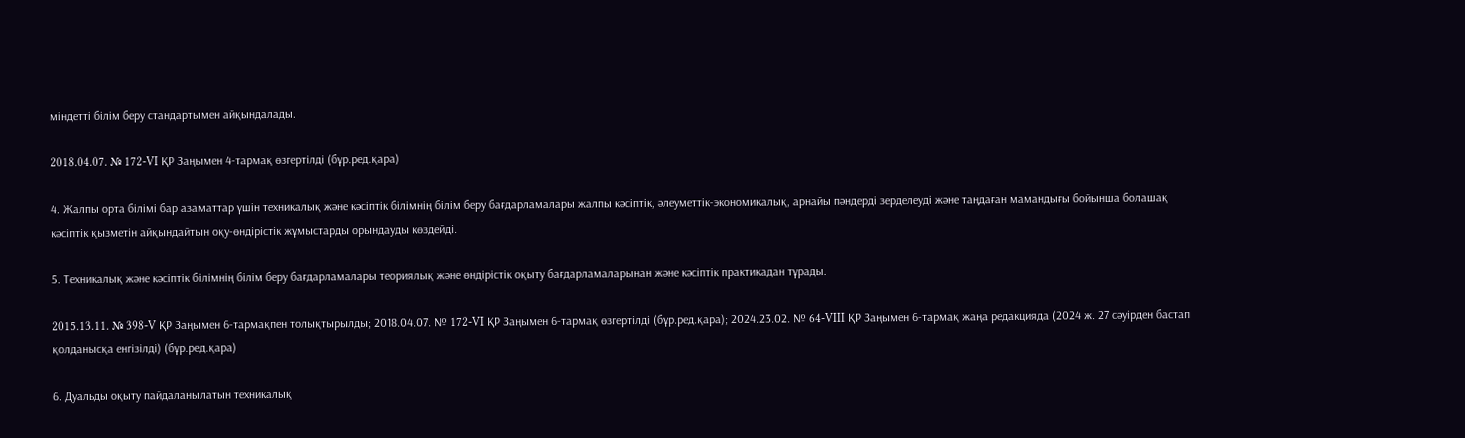міндетті білім беру стандартымен айқындалады.

2018.04.07. № 172-VI ҚР Заңымен 4-тармақ өзгертілді (бұр.ред.қара)

4. Жалпы орта білімі бар азаматтар үшін техникалық және кәсіптік білімнің білім беру бағдарламалары жалпы кәсіптік, әлеуметтік-экономикалық, арнайы пәндерді зерделеуді және таңдаған мамандығы бойынша болашақ кәсіптік қызметін айқындайтын оқу-өндірістік жұмыстарды орындауды көздейді.

5. Техникалық және кәсіптік білімнің білім беру бағдарламалары теориялық және өндірістік оқыту бағдарламаларынан және кәсіптік практикадан тұрады.

2015.13.11. № 398-V ҚР Заңымен 6-тармақпен толықтырылды; 2018.04.07. № 172-VI ҚР Заңымен 6-тармақ өзгертілді (бұр.ред.қара); 2024.23.02. № 64-VIII ҚР Заңымен 6-тармақ жаңа редакцияда (2024 ж. 27 сәуірден бастап қолданысқа енгізілді) (бұр.ред.қара)

6. Дуальды оқыту пайдаланылатын техникалық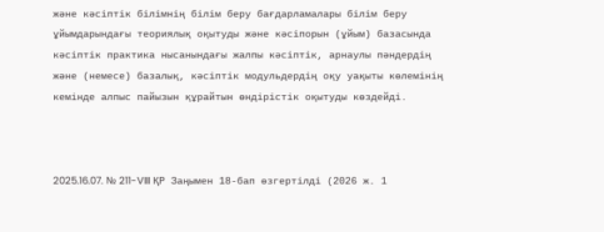және кәсіптік білімнің білім беру бағдарламалары білім беру ұйымдарындағы теориялық оқытуды және кәсіпорын (ұйым) базасында кәсіптік практика нысанындағы жалпы кәсіптік, арнаулы пәндердің және (немесе) базалық, кәсіптік модульдердің оқу уақыты көлемінің кемінде алпыс пайызын құрайтын өндірістік оқытуды көздейді.



2025.16.07. № 211-VIII ҚР Заңымен 18-бап өзгертілді (2026 ж. 1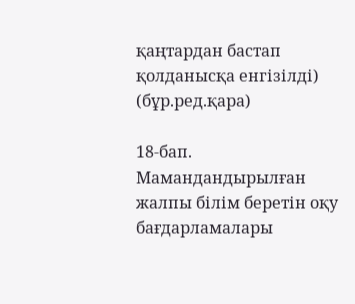қаңтардан бастап қолданысқа енгізілді) (бұр.ред.қара)

18-бап. Мамандандырылған жалпы білім беретін оқу бағдарламалары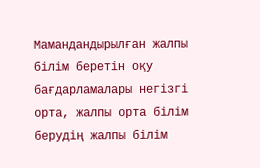Мамандандырылған жалпы білім беретін оқу бағдарламалары негізгі орта, жалпы орта білім берудің жалпы білім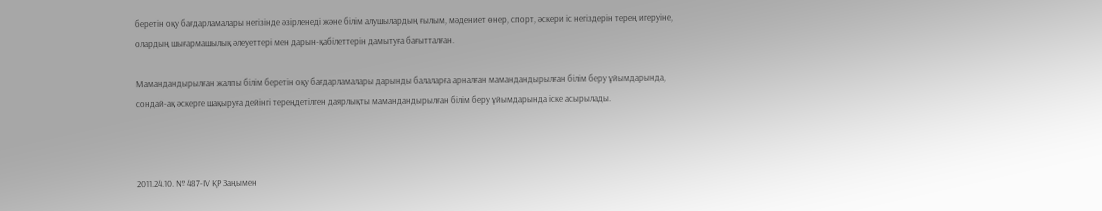беретін оқу бағдарламалары негізінде әзірленеді және білім алушылардың ғылым, мәдениет өнер, спорт, әскери іс негіздерін терең игеруіне, олардың шығармашылық әлеуеттері мен дарын-қабілеттерін дамытуға бағытталған.

Мамандандырылған жалпы білім беретін оқу бағдарламалары дарынды балаларға арналған мамандандырылған білім беру ұйымдарында, сондай-ақ әскерге шақыруға дейінгі тереңдетілген даярлықты мамандандырылған білім беру ұйымдарында іске асырылады.



2011.24.10. № 487-ІV ҚР Заңымен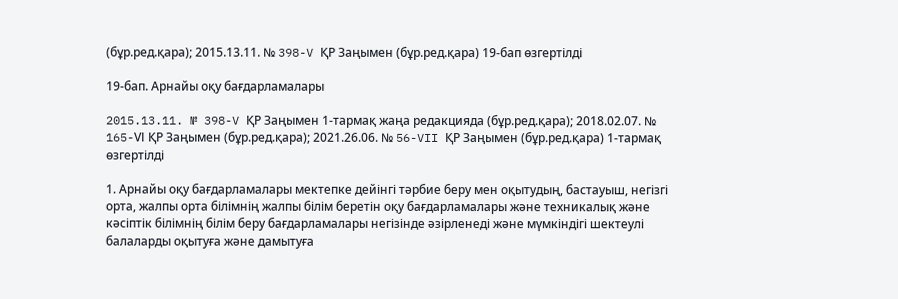(бұр.ред.қара); 2015.13.11. № 398-V ҚР Заңымен (бұр.ред.қара) 19-бап өзгертілді

19-бап. Арнайы оқу бағдарламалары

2015.13.11. № 398-V ҚР Заңымен 1-тармақ жаңа редакцияда (бұр.ред.қара); 2018.02.07. № 165-VІ ҚР Заңымен (бұр.ред.қара); 2021.26.06. № 56-VII ҚР Заңымен (бұр.ред.қара) 1-тармақ өзгертілді

1. Арнайы оқу бағдарламалары мектепке дейінгі тәрбие беру мен оқытудың, бастауыш, негізгі орта, жалпы орта білімнің жалпы білім беретін оқу бағдарламалары және техникалық және кәсіптік білімнің білім беру бағдарламалары негізінде әзірленеді және мүмкіндігі шектеулі балаларды оқытуға және дамытуға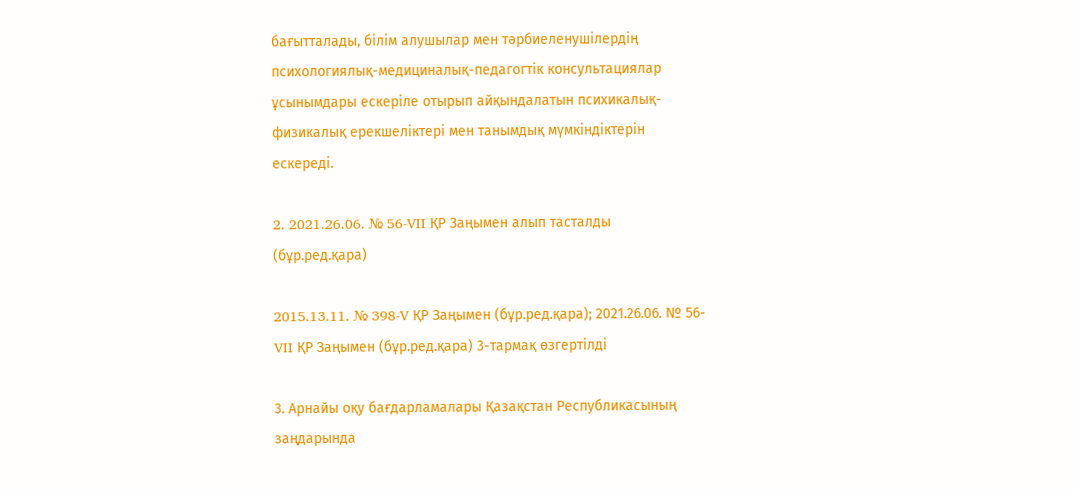бағытталады, білім алушылар мен тәрбиеленушілердің психологиялық-медициналық-педагогтік консультациялар ұсынымдары ескеріле отырып айқындалатын психикалық-физикалық ерекшеліктері мен танымдық мүмкіндіктерін ескереді.

2. 2021.26.06. № 56-VII ҚР Заңымен алып тасталды (бұр.ред.қара)

2015.13.11. № 398-V ҚР Заңымен (бұр.ред.қара); 2021.26.06. № 56-VII ҚР Заңымен (бұр.ред.қара) 3-тармақ өзгертілді

3. Арнайы оқу бағдарламалары Қазақстан Республикасының заңдарында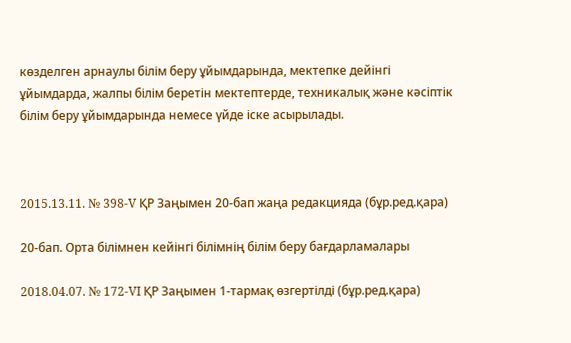көзделген арнаулы білім беру ұйымдарында, мектепке дейінгі ұйымдарда, жалпы білім беретін мектептерде, техникалық және кәсіптік білім беру ұйымдарында немесе үйде іске асырылады.



2015.13.11. № 398-V ҚР Заңымен 20-бап жаңа редакцияда (бұр.ред.қара)

20-бап. Орта білімнен кейінгі білімнің білім беру бағдарламалары

2018.04.07. № 172-VI ҚР Заңымен 1-тармақ өзгертілді (бұр.ред.қара)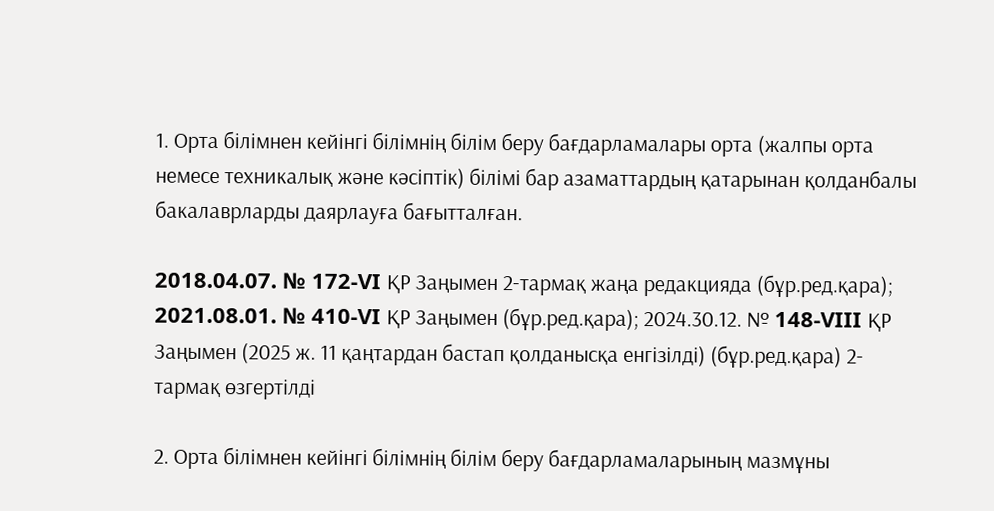1. Орта білімнен кейінгі білімнің білім беру бағдарламалары орта (жалпы орта немесе техникалық және кәсіптік) білімі бар азаматтардың қатарынан қолданбалы бакалаврларды даярлауға бағытталған.

2018.04.07. № 172-VI ҚР Заңымен 2-тармақ жаңа редакцияда (бұр.ред.қара); 2021.08.01. № 410-VI ҚР Заңымен (бұр.ред.қара); 2024.30.12. № 148-VIII ҚР Заңымен (2025 ж. 11 қаңтардан бастап қолданысқа енгізілді) (бұр.ред.қара) 2-тармақ өзгертілді

2. Орта білімнен кейінгі білімнің білім беру бағдарламаларының мазмұны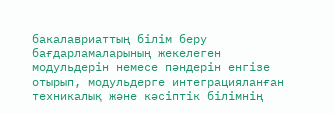бакалавриаттың білім беру бағдарламаларының жекелеген модульдерін немесе пәндерін енгізе отырып, модульдерге интеграцияланған техникалық және кәсіптік білімнің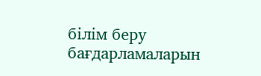білім беру бағдарламаларын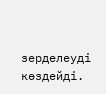зерделеуді көздейді.